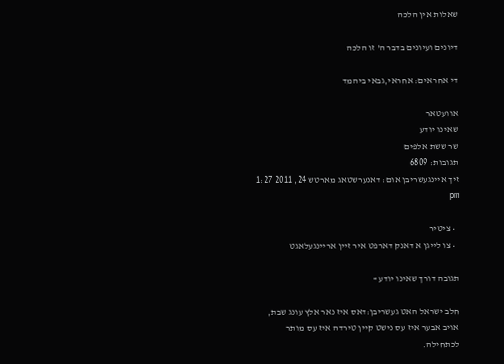שאלות אין הלכה

דיונים ועיונים בדבר ה' זו הלכה

די אחראים: אחראי,גבאי ביהמד

אוועטאר
שאינו יודע
שר ששת אלפים
תגובות: 6809
זיך איינגעשריבן אום: דאנערשטאג מארטש 24, 2011 1:27 pm

  • ציטיר
  • צו לייגן א דאנק דארפט איר זיין אריינגעלאגט

תגובה דורך שאינו יודע »

חלב ישראל האט געשריבן:דאס איז נאר אלץ עונג שבת, אויב אבער איז עס נישט קיין טירדה איז עס מותר לכתחילה.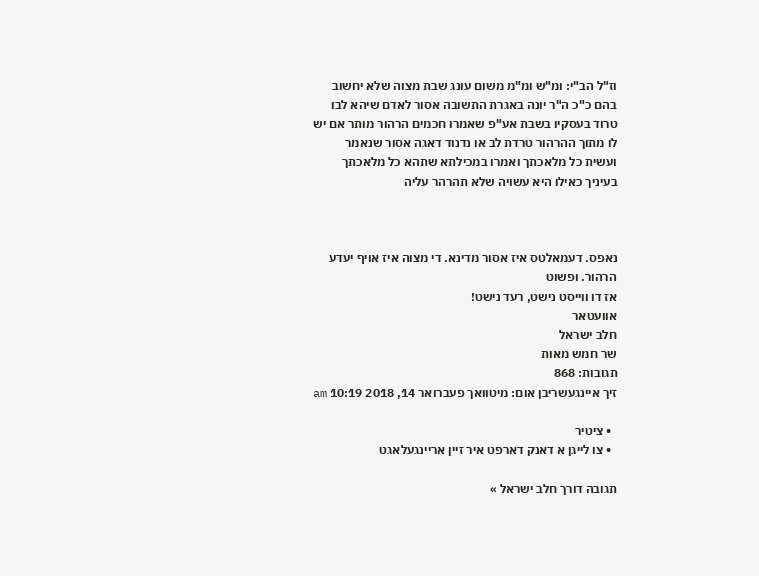וז"ל הב"י: ומ"ש ומ"מ משום עונג שבת מצוה שלא יחשוב בהם כ"כ ה"ר יונה באגרת התשובה אסור לאדם שיהא לבו טרוד בעסקיו בשבת אע"פ שאמרו חכמים הרהור מותר אם יש לו מתוך ההרהור טרדת לב או נדנוד דאגה אסור שנאמר ועשית כל מלאכתך ואמרו במכילתא שתהא כל מלאכתך בעיניך כאילו היא עשויה שלא תהרהר עליה



נאפס. דעמאלטס איז אסור מדינא. די מצוה איז אויף יעדע הרהור. ופשוט
אז דו ווייסט נישט, רעד נישט!
אוועטאר
חלב ישראל
שר חמש מאות
תגובות: 868
זיך איינגעשריבן אום: מיטוואך פעברואר 14, 2018 10:19 am

  • ציטיר
  • צו לייגן א דאנק דארפט איר זיין אריינגעלאגט

תגובה דורך חלב ישראל »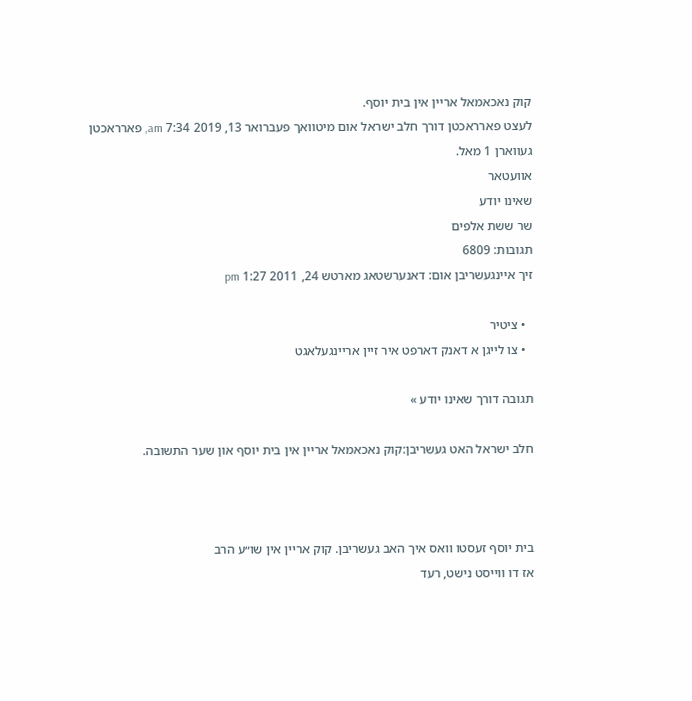קוק נאכאמאל אריין אין בית יוסף.
לעצט פארראכטן דורך חלב ישראל אום מיטוואך פעברואר 13, 2019 7:34 am, פארראכטן געווארן 1 מאל.
אוועטאר
שאינו יודע
שר ששת אלפים
תגובות: 6809
זיך איינגעשריבן אום: דאנערשטאג מארטש 24, 2011 1:27 pm

  • ציטיר
  • צו לייגן א דאנק דארפט איר זיין אריינגעלאגט

תגובה דורך שאינו יודע »

חלב ישראל האט געשריבן:קוק נאכאמאל אריין אין בית יוסף און שער התשובה.



בית יוסף זעסטו וואס איך האב געשריבן. קוק אריין אין שו״ע הרב
אז דו ווייסט נישט, רעד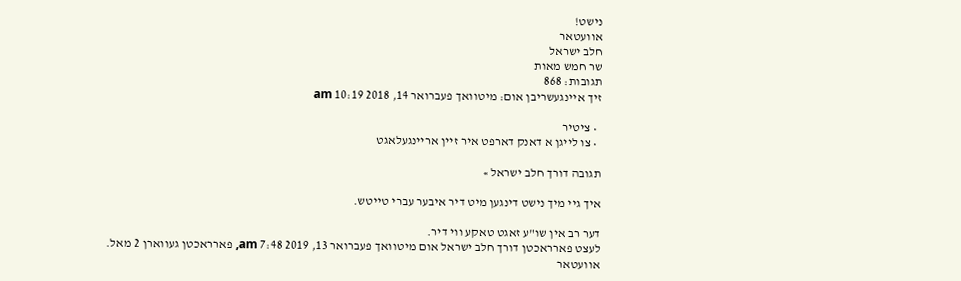נישט!
אוועטאר
חלב ישראל
שר חמש מאות
תגובות: 868
זיך איינגעשריבן אום: מיטוואך פעברואר 14, 2018 10:19 am

  • ציטיר
  • צו לייגן א דאנק דארפט איר זיין אריינגעלאגט

תגובה דורך חלב ישראל »

איך גיי מיך נישט דינגען מיט דיר איבער עברי טייטש.

דער רב אין שו"ע זאגט טאקע ווי דיר.
לעצט פארראכטן דורך חלב ישראל אום מיטוואך פעברואר 13, 2019 7:48 am, פארראכטן געווארן 2 מאל.
אוועטאר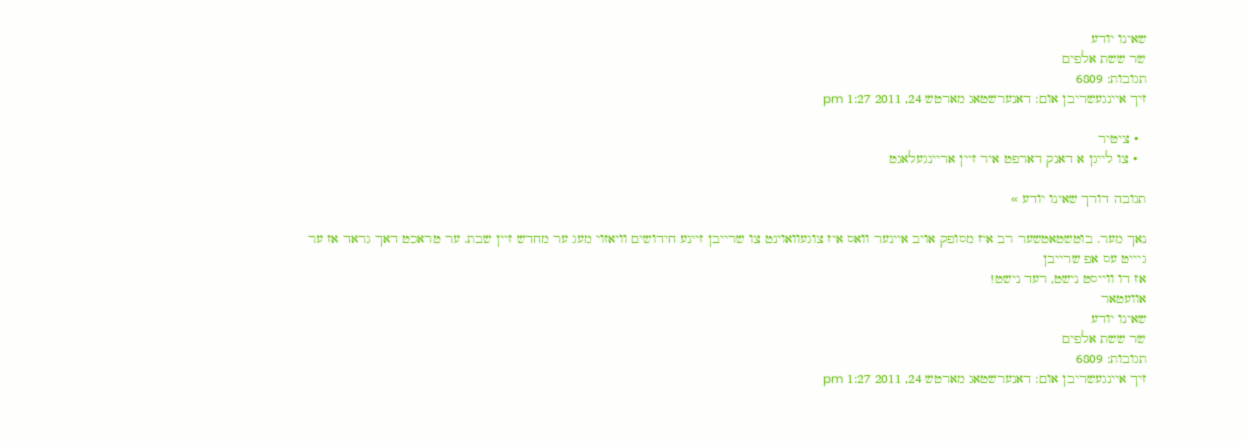שאינו יודע
שר ששת אלפים
תגובות: 6809
זיך איינגעשריבן אום: דאנערשטאג מארטש 24, 2011 1:27 pm

  • ציטיר
  • צו לייגן א דאנק דארפט איר זיין אריינגעלאגט

תגובה דורך שאינו יודע »

נאך מער. בוטשטאטשער רב איז מסופק אויב איינער וואס איז צוגעוואוינט צו שרייבן זיינע חידושים וויאזוי מעג ער מחדש זיין שבת. ער טראכט דאך גראד אז ער גיייט עס אפ שרייבן
אז דו ווייסט נישט, רעד נישט!
אוועטאר
שאינו יודע
שר ששת אלפים
תגובות: 6809
זיך איינגעשריבן אום: דאנערשטאג מארטש 24, 2011 1:27 pm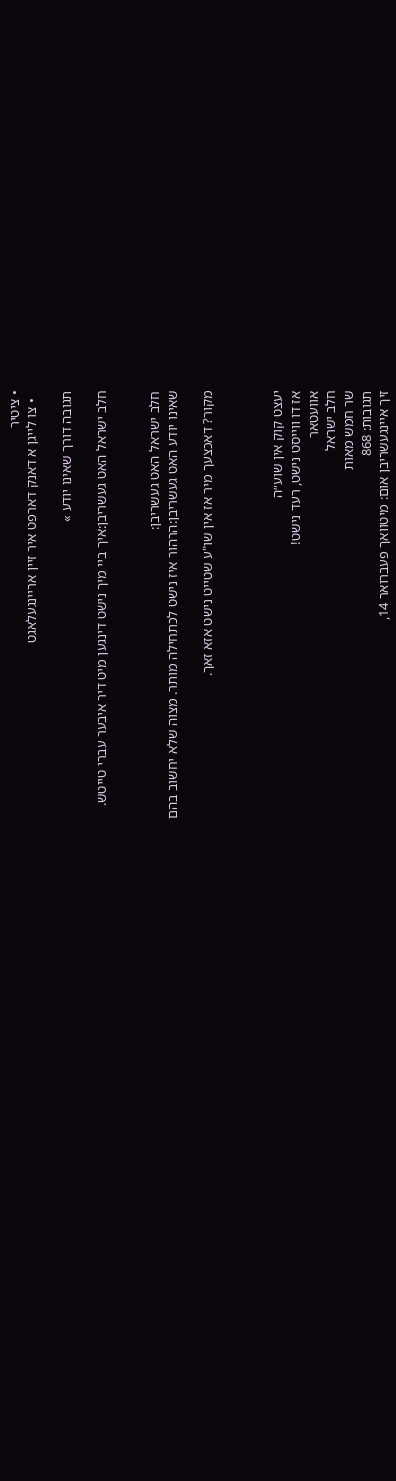• ציטיר
  • צו לייגן א דאנק דארפט איר זיין אריינגעלאגט

תגובה דורך שאינו יודע »

חלב ישראל האט געשריבן:איך ביי מיך נישט דינגען מיט דיר איבער עברי טייטש.


חלב ישראל האט געשריבן:
שאינו יודע האט געשריבן:הרהור איז נישט לכתחילה מותר. מצוה שלא יחשוב בהם

מקור? דאכצעך מיר אז אין שו"ע שטייט נישט אזא זאך.



יעצט קוק אין שוע״ה
אז דו ווייסט נישט, רעד נישט!
אוועטאר
חלב ישראל
שר חמש מאות
תגובות: 868
זיך איינגעשריבן אום: מיטוואך פעברואר 14,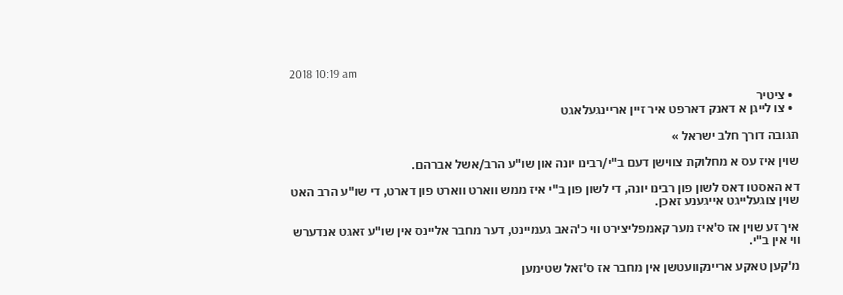2018 10:19 am

  • ציטיר
  • צו לייגן א דאנק דארפט איר זיין אריינגעלאגט

תגובה דורך חלב ישראל »

שוין איז עס א מחלוקת צווישן דעם ב"י/רבינו יונה און שו"ע הרב/אשל אברהם.

דא האסטו דאס לשון פון רבינו יונה, די לשון פון ב"י איז ממש ווארט ווארט פון דארט, די שו"ע הרב האט שוין צוגעלייגט אייגענע זאכן.

איך זע שוין אז ס'איז מער קאמפליצירט ווי כ'האב געמיינט, דער מחבר אליינס אין שו"ע זאגט אנדערש ווי אין ב"י.

מ'קען טאקע אריינקוועטשן אין מחבר אז ס'זאל שטימען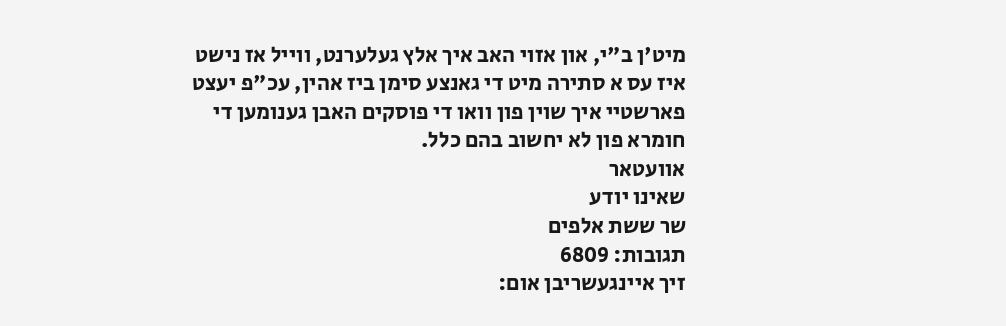מיט'ן ב"י, און אזוי האב איך אלץ געלערנט, ווייל אז נישט איז עס א סתירה מיט די גאנצע סימן ביז אהין, עכ"פ יעצט פארשטיי איך שוין פון וואו די פוסקים האבן גענומען די חומרא פון לא יחשוב בהם כלל.
אוועטאר
שאינו יודע
שר ששת אלפים
תגובות: 6809
זיך איינגעשריבן אום: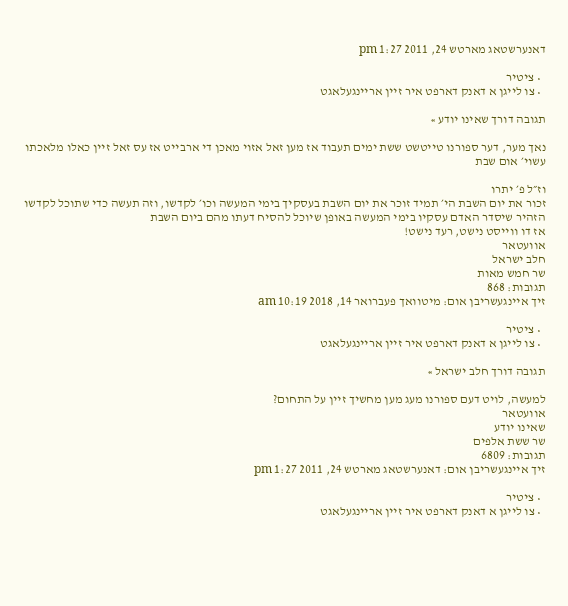דאנערשטאג מארטש 24, 2011 1:27 pm

  • ציטיר
  • צו לייגן א דאנק דארפט איר זיין אריינגעלאגט

תגובה דורך שאינו יודע »

נאך מער, דער ספורנו טייטשט ששת ימים תעבוד אז מען זאל אזוי מאכן די ארבייט אז עס זאל זיין כאלו מלאכתו עשוי׳ אום שבת

וז״ל פ׳ יתרו
זכור את יום השבת הי׳ תמיד זוכר את יום השבת בעסקיך בימי המעשה וכו׳ לקדשו, וזה תעשה כדי שתוכל לקדשו
הזהיר שיסדר האדם עסקיו בימי המעשה באופן שיוכל להסיח דעתו מהם ביום השבת
אז דו ווייסט נישט, רעד נישט!
אוועטאר
חלב ישראל
שר חמש מאות
תגובות: 868
זיך איינגעשריבן אום: מיטוואך פעברואר 14, 2018 10:19 am

  • ציטיר
  • צו לייגן א דאנק דארפט איר זיין אריינגעלאגט

תגובה דורך חלב ישראל »

למעשה, לויט דעם ספורנו מעג מען מחשיך זיין על התחום?
אוועטאר
שאינו יודע
שר ששת אלפים
תגובות: 6809
זיך איינגעשריבן אום: דאנערשטאג מארטש 24, 2011 1:27 pm

  • ציטיר
  • צו לייגן א דאנק דארפט איר זיין אריינגעלאגט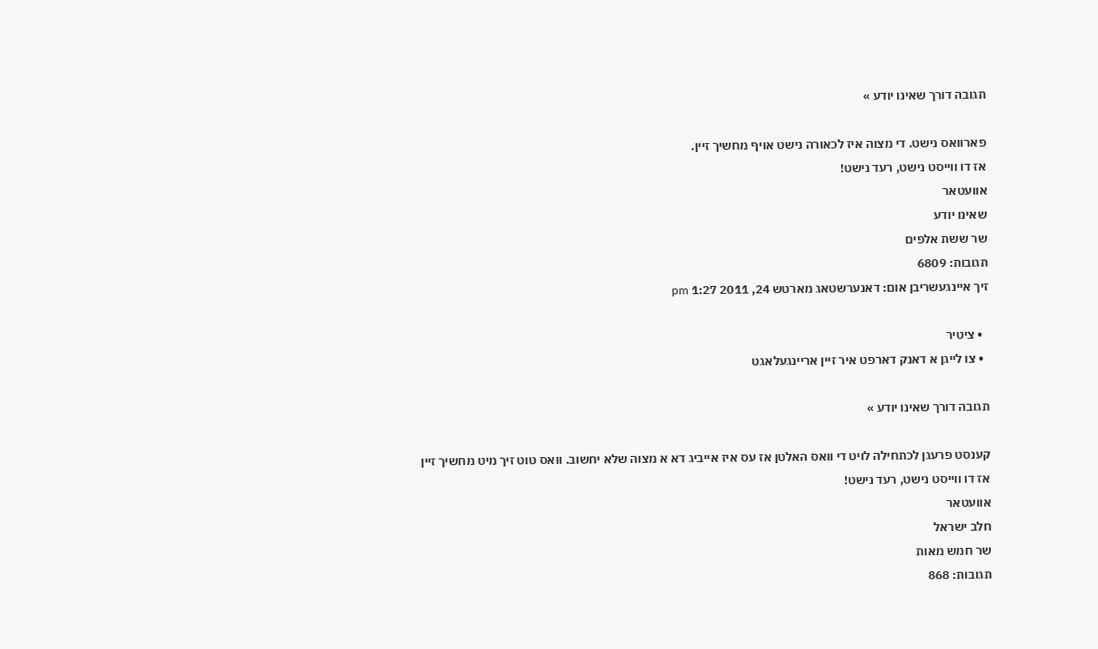תגובה דורך שאינו יודע »

פארוואס נישט. די מצוה איז לכאורה נישט אויף מחשיך זיין.
אז דו ווייסט נישט, רעד נישט!
אוועטאר
שאינו יודע
שר ששת אלפים
תגובות: 6809
זיך איינגעשריבן אום: דאנערשטאג מארטש 24, 2011 1:27 pm

  • ציטיר
  • צו לייגן א דאנק דארפט איר זיין אריינגעלאגט

תגובה דורך שאינו יודע »

קענסט פרעגן לכתחילה לויט די וואס האלטן אז עס איז אייביג דא א מצוה שלא יחשוב. וואס טוט זיך מיט מחשיך זיין
אז דו ווייסט נישט, רעד נישט!
אוועטאר
חלב ישראל
שר חמש מאות
תגובות: 868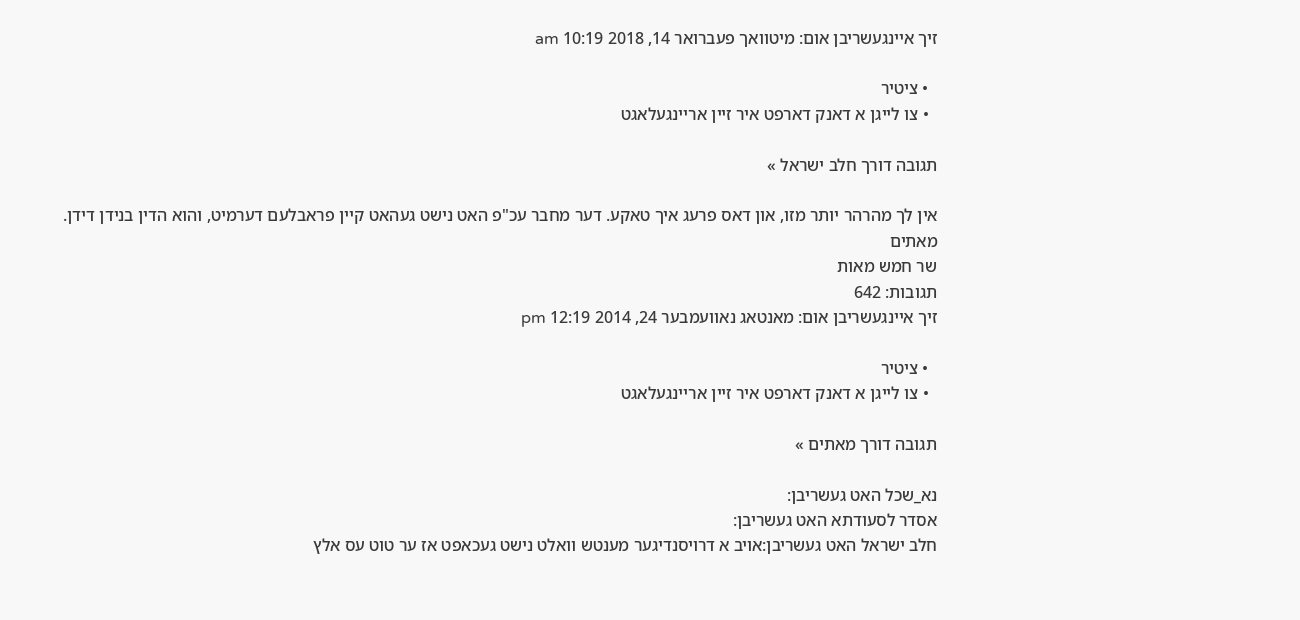זיך איינגעשריבן אום: מיטוואך פעברואר 14, 2018 10:19 am

  • ציטיר
  • צו לייגן א דאנק דארפט איר זיין אריינגעלאגט

תגובה דורך חלב ישראל »

אין לך מהרהר יותר מזו, און דאס פרעג איך טאקע. דער מחבר עכ"פ האט נישט געהאט קיין פראבלעם דערמיט, והוא הדין בנידן דידן.
מאתים
שר חמש מאות
תגובות: 642
זיך איינגעשריבן אום: מאנטאג נאוועמבער 24, 2014 12:19 pm

  • ציטיר
  • צו לייגן א דאנק דארפט איר זיין אריינגעלאגט

תגובה דורך מאתים »

נא_שכל האט געשריבן:
אסדר לסעודתא האט געשריבן:
חלב ישראל האט געשריבן:אויב א דרויסנדיגער מענטש וואלט נישט געכאפט אז ער טוט עס אלץ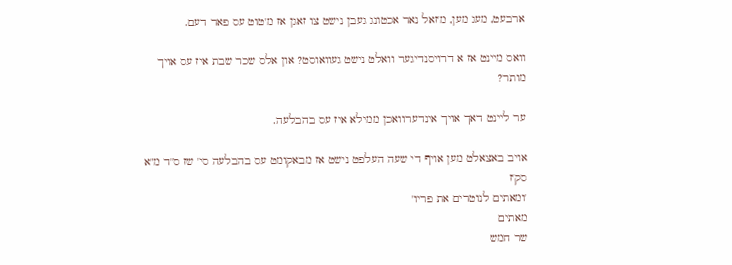ארבעט, מעג מען, מ'זאל נאר אכטונג געבן נישט צו זאגן אז מ'טוט עס פאר דעם.

וואס מיינט אז א דרויסנדיגער וואלט נישט געוואוסט? און אלס שכר שבת איז עס אויך מותר?

ער ליינט דאך אויך אינדערוואכן ממילא איז עס בהבלעה.

אויב באצאלט מען אויף די שעה העלפט נישט אז מבאקומט עס בהבלעה סי' שז ס''ד מ"א סק'ז
'ומאתים לנוטרים את פריו'
מאתים
שר חמש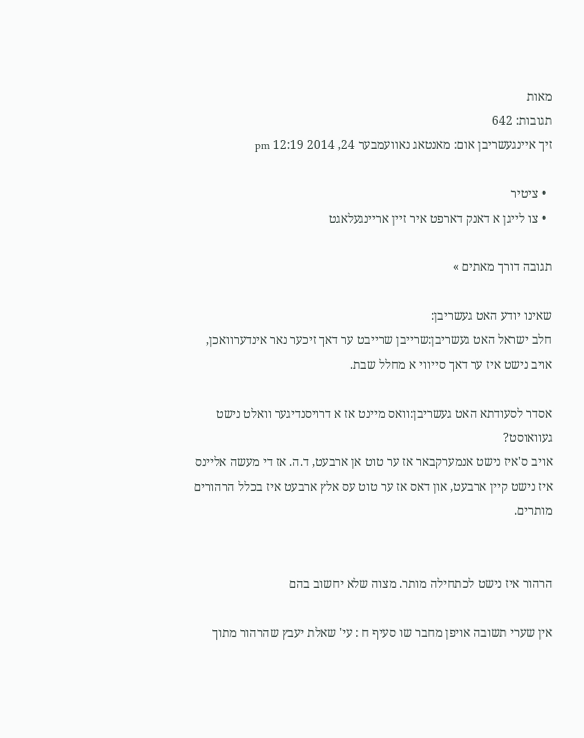מאות
תגובות: 642
זיך איינגעשריבן אום: מאנטאג נאוועמבער 24, 2014 12:19 pm

  • ציטיר
  • צו לייגן א דאנק דארפט איר זיין אריינגעלאגט

תגובה דורך מאתים »

שאינו יודע האט געשריבן:
חלב ישראל האט געשריבן:שרייבן שרייבט ער דאך זיכער נאר אינדערוואכן, אויב נישט איז ער דאך סייווי א מחלל שבת.

אסדר לסעודתא האט געשריבן:וואס מיינט אז א דרויסנדיגער וואלט נישט געוואוסט?
אויב ס'איז נישט אנמערקבאר אז ער טוט אן ארבעט, ד.ה. אז די מעשה אליינס איז נישט קיין ארבעט, און דאס אז ער טוט עס אלץ ארבעט איז בכלל הרהורים מותרים.


הרהור איז נישט לכתחילה מותר. מצוה שלא יחשוב בהם

אין שערי תשובה אויפן מחבר שו סעיף ח : עי' שאלת יעבץ שהרהור מתוך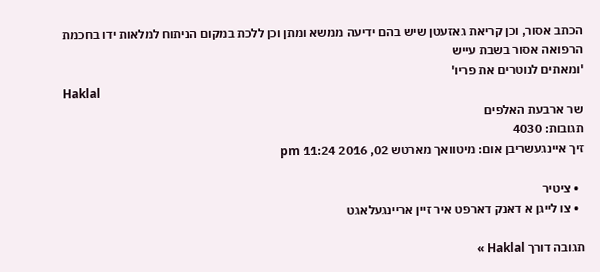הכתב אסור, וכן קריאת גאזעטן שיש בהם ידיעה ממשא ומתן וכן ללכת במקום הניתוח למלאות ידו בחכמת הרפואה אסור בשבת עייש
'ומאתים לנוטרים את פריו'
Haklal
שר ארבעת האלפים
תגובות: 4030
זיך איינגעשריבן אום: מיטוואך מארטש 02, 2016 11:24 pm

  • ציטיר
  • צו לייגן א דאנק דארפט איר זיין אריינגעלאגט

תגובה דורך Haklal »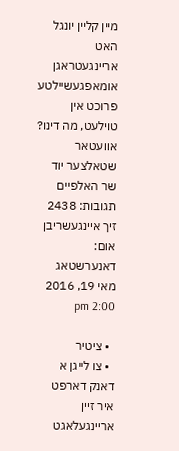מיין קליין יונגל האט אריינגעטראגן אומאפגעשיילטע פרוכט אין טוילעט, מה דינו?
אוועטאר
שטאלצער יוד
שר האלפיים
תגובות: 2438
זיך איינגעשריבן אום: דאנערשטאג מאי 19, 2016 2:00 pm

  • ציטיר
  • צו לייגן א דאנק דארפט איר זיין אריינגעלאגט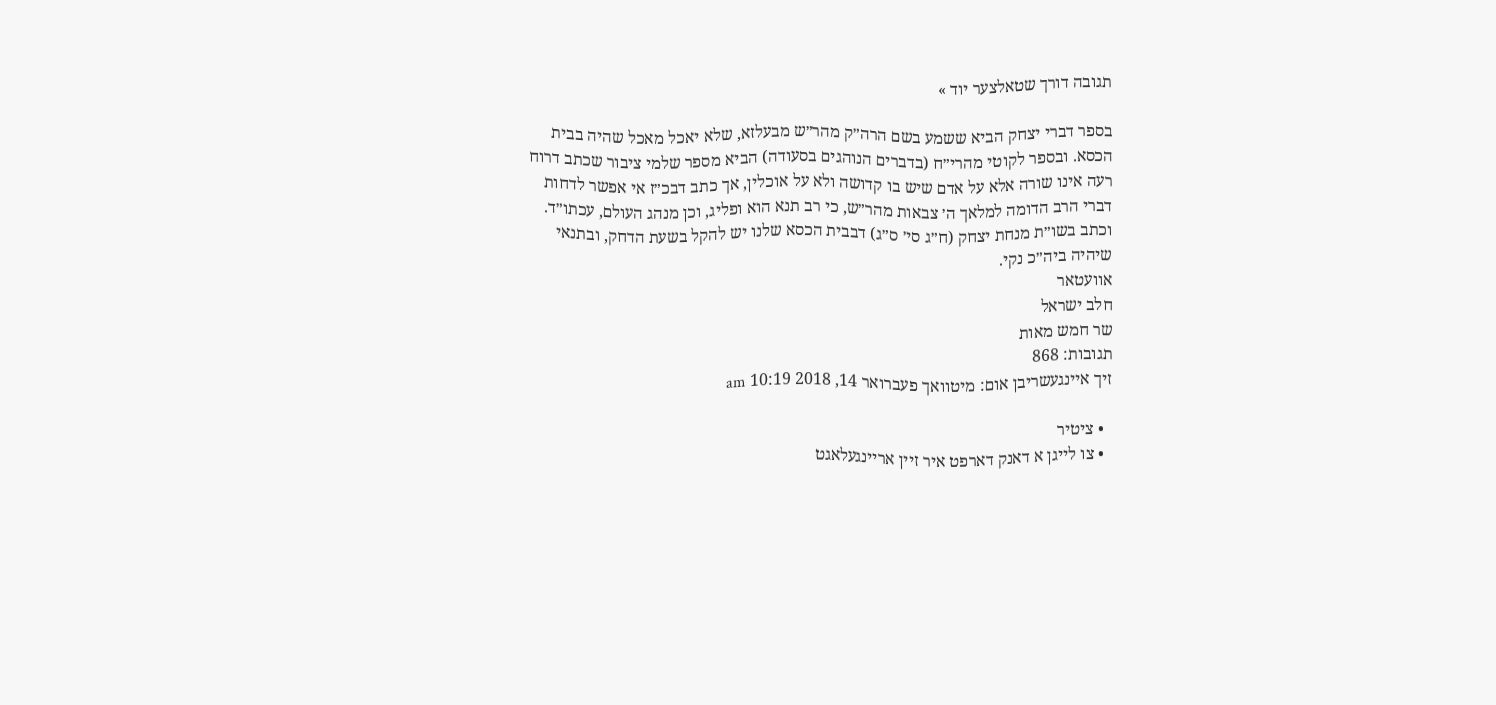תגובה דורך שטאלצער יוד »

בספר דברי יצחק הביא ששמע בשם הרה״ק מהר״ש מבעלזא, שלא יאכל מאכל שהיה בבית הכסא. ובספר לקוטי מהרי״ח (בדברים הנוהגים בסעודה) הביא מספר שלמי ציבור שכתב דרוח רעה אינו שורה אלא על אדם שיש בו קדושה ולא על אוכלין, אך כתב דבכ״ז אי אפשר לדחות דברי הרב הדומה למלאך ה׳ צבאות מהר״ש, כי רב תנא הוא ופליג, וכן מנהג העולם, עכתו״ד. וכתב בשו״ת מנחת יצחק (ח״ג סי׳ ס״ג) דבבית הכסא שלנו יש להקל בשעת הדחק, ובתנאי שיהיה ביה״כ נקי.
אוועטאר
חלב ישראל
שר חמש מאות
תגובות: 868
זיך איינגעשריבן אום: מיטוואך פעברואר 14, 2018 10:19 am

  • ציטיר
  • צו לייגן א דאנק דארפט איר זיין אריינגעלאגט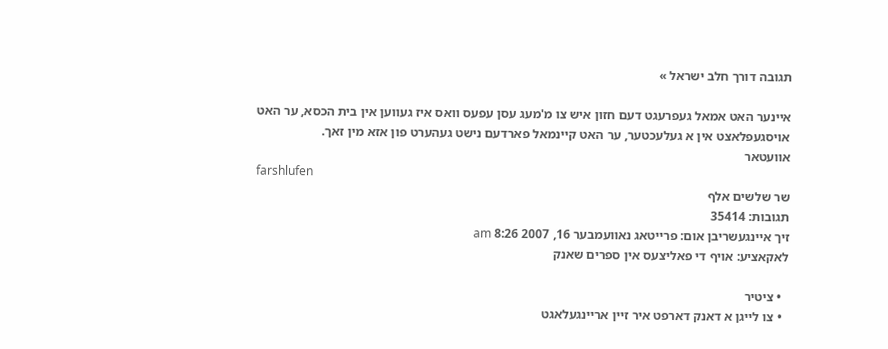תגובה דורך חלב ישראל »

איינער האט אמאל געפרעגט דעם חזון איש צו מ'מעג עסן עפעס וואס איז געווען אין בית הכסא, ער האט אויסגעפלאצט אין א געלעכטער, ער האט קיינמאל פארדעם נישט געהערט פון אזא מין זאך.
אוועטאר
farshlufen
שר שלשים אלף
תגובות: 35414
זיך איינגעשריבן אום: פרייטאג נאוועמבער 16, 2007 8:26 am
לאקאציע: אויף די פאליצעס אין ספרים שאנק

  • ציטיר
  • צו לייגן א דאנק דארפט איר זיין אריינגעלאגט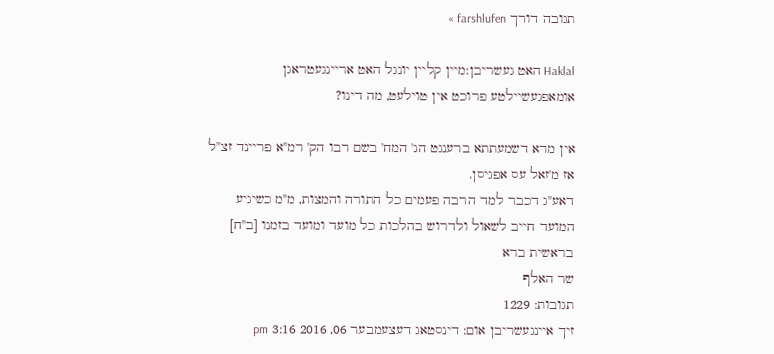תגובה דורך farshlufen »

Haklal האט געשריבן:מיין קליין יונגל האט אריינגעטראגן אומאפגעשיילטע פרוכט אין טוילעט, מה דינו?

אין מרא דשמעתתא ברענגט הג' המח' בשם רבו הק' רמ"א פריינד זצ"ל אז מ'זאל עס אפגיסן.
דאע"ג דכבר למד הרבה פעמים כל התורה והמצות, מ"מ כשיגיע המועד חייב לשאול ולדרוש בהלכות כל מועד ומועד בזמנו [ב"ח]
בראשית ברא
שר האלף
תגובות: 1229
זיך איינגעשריבן אום: דינסטאג דעצעמבער 06, 2016 3:16 pm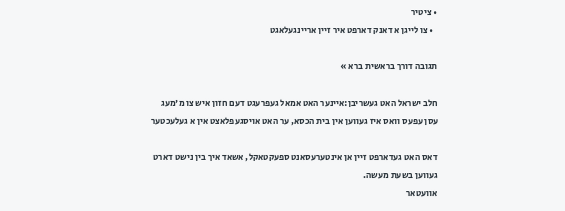• ציטיר
  • צו לייגן א דאנק דארפט איר זיין אריינגעלאגט

תגובה דורך בראשית ברא »

חלב ישראל האט געשריבן:איינער האט אמאל געפרעגט דעם חזון איש צו מ'מעג עסן עפעס וואס איז געווען אין בית הכסא, ער האט אויסגעפלאצט אין א געלעכטער

דאס האט געדארפט זיין אן אינטערעסאנט ספעקטאקל, אשאד איך בין נישט דארט געווען בשעת מעשה.
אוועטאר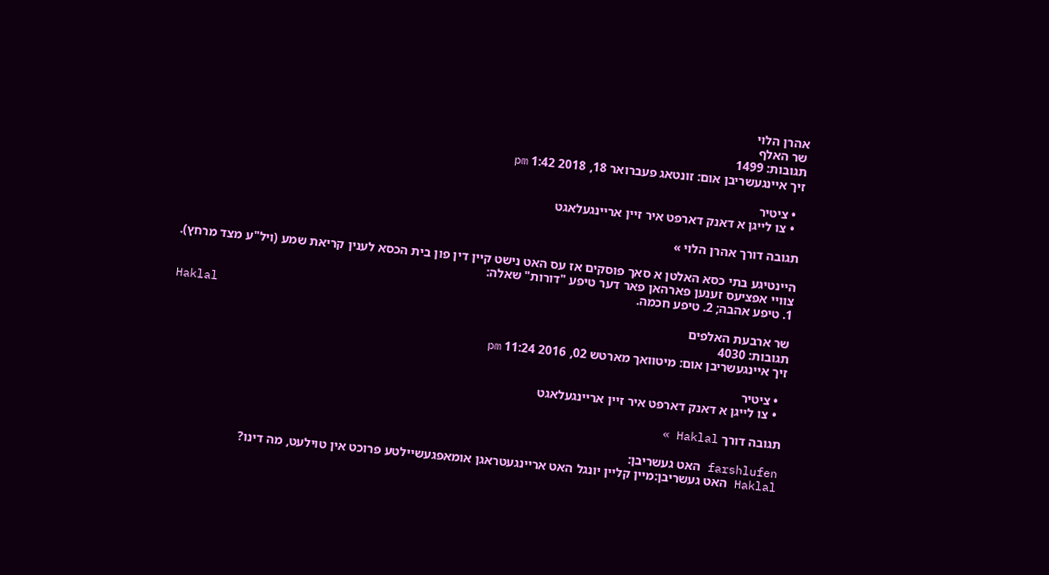אהרן הלוי
שר האלף
תגובות: 1499
זיך איינגעשריבן אום: זונטאג פעברואר 18, 2018 1:42 pm

  • ציטיר
  • צו לייגן א דאנק דארפט איר זיין אריינגעלאגט

תגובה דורך אהרן הלוי »

היינטיגע בתי כסא האלטן א סאך פוסקים אז עס האט נישט קיין דין פון בית הכסא לענין קריאת שמע (ויל"ע מצד מרחץ).
צוויי אפציעס זענען פארהאן פאר דער טיפע "דורות" שאלה:
1. טיפע אהבה; 2. טיפע חכמה.
Haklal
שר ארבעת האלפים
תגובות: 4030
זיך איינגעשריבן אום: מיטוואך מארטש 02, 2016 11:24 pm

  • ציטיר
  • צו לייגן א דאנק דארפט איר זיין אריינגעלאגט

תגובה דורך Haklal »

farshlufen האט געשריבן:
Haklal האט געשריבן:מיין קליין יונגל האט אריינגעטראגן אומאפגעשיילטע פרוכט אין טוילעט, מה דינו?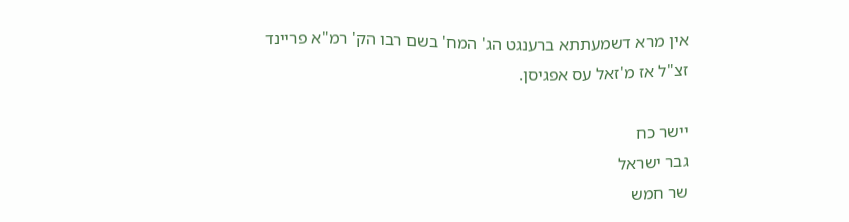אין מרא דשמעתתא ברענגט הג' המח' בשם רבו הק' רמ"א פריינד זצ"ל אז מ'זאל עס אפגיסן.

יישר כח
גבר ישראל
שר חמש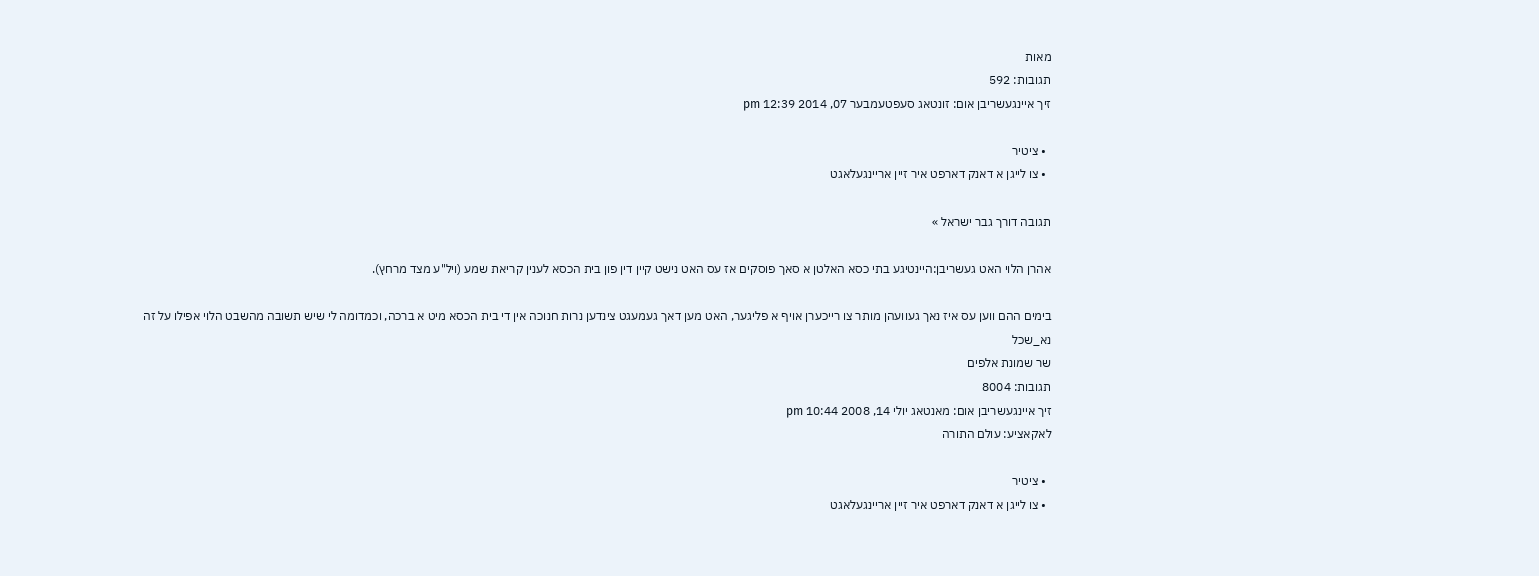מאות
תגובות: 592
זיך איינגעשריבן אום: זונטאג סעפטעמבער 07, 2014 12:39 pm

  • ציטיר
  • צו לייגן א דאנק דארפט איר זיין אריינגעלאגט

תגובה דורך גבר ישראל »

אהרן הלוי האט געשריבן:היינטיגע בתי כסא האלטן א סאך פוסקים אז עס האט נישט קיין דין פון בית הכסא לענין קריאת שמע (ויל"ע מצד מרחץ).

בימים ההם ווען עס איז נאך געוועהן מותר צו רייכערן אויף א פליגער, האט מען דאך געמעגט צינדען נרות חנוכה אין די בית הכסא מיט א ברכה, וכמדומה לי שיש תשובה מהשבט הלוי אפילו על זה
נא_שכל
שר שמונת אלפים
תגובות: 8004
זיך איינגעשריבן אום: מאנטאג יולי 14, 2008 10:44 pm
לאקאציע: עולם התורה

  • ציטיר
  • צו לייגן א דאנק דארפט איר זיין אריינגעלאגט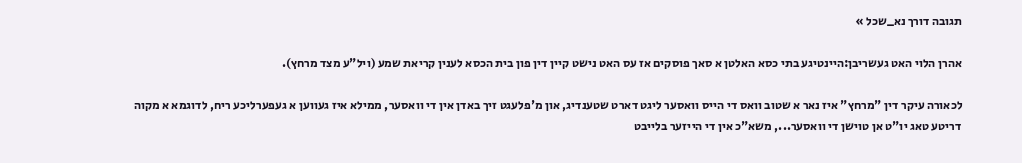תגובה דורך נא_שכל »

אהרן הלוי האט געשריבן:היינטיגע בתי כסא האלטן א סאך פוסקים אז עס האט נישט קיין דין פון בית הכסא לענין קריאת שמע (ויל"ע מצד מרחץ).

לכאורה עיקר דין "מרחץ" איז נאר א שטוב וואס די הייס וואסער ליגט דארט שטענדיג, און מ'פלעגט זיך באדן אין די וואסער, ממילא איז געווען א געפערליכע ריח, לדוגמא א מקוה דריטע טאג יו"ט אן טוישן די וואסער..., משא"כ אין די הייזער בלייבט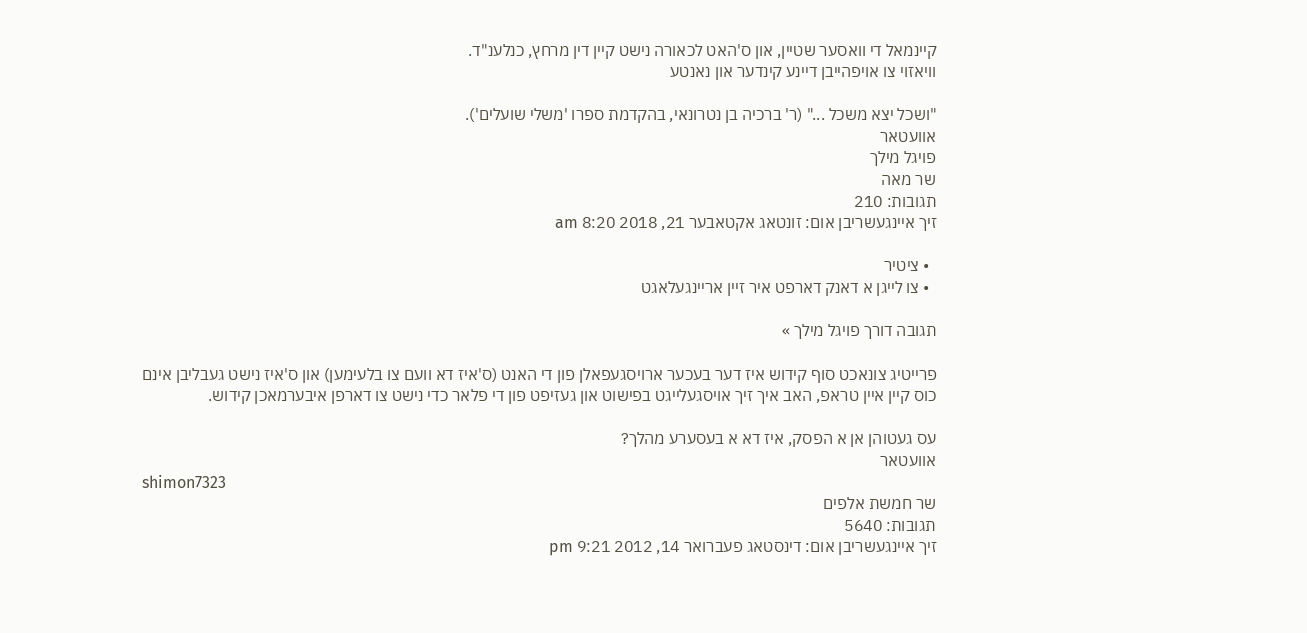קיינמאל די וואסער שטיין, און ס'האט לכאורה נישט קיין דין מרחץ, כנלענ"ד.
וויאזוי צו אויפהייבן דיינע קינדער און נאנטע

"ושכל יצא משכל ..." (ר' ברכיה בן נטרונאי, בהקדמת ספרו 'משלי שועלים').
אוועטאר
פויגל מילך
שר מאה
תגובות: 210
זיך איינגעשריבן אום: זונטאג אקטאבער 21, 2018 8:20 am

  • ציטיר
  • צו לייגן א דאנק דארפט איר זיין אריינגעלאגט

תגובה דורך פויגל מילך »

פרייטיג צונאכט סוף קידוש איז דער בעכער ארויסגעפאלן פון די האנט (ס'איז דא וועם צו בלעימען) און ס'איז נישט געבליבן אינם כוס קיין איין טראפ, האב איך זיך אויסגעלייגט בפישוט און געזיפט פון די פלאר כדי נישט צו דארפן איבערמאכן קידוש.

עס געטוהן אן א הפסק, איז דא א בעסערע מהלך?
אוועטאר
shimon7323
שר חמשת אלפים
תגובות: 5640
זיך איינגעשריבן אום: דינסטאג פעברואר 14, 2012 9:21 pm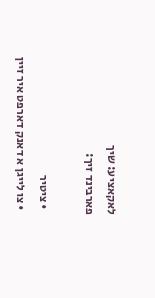לאקאציע: שיך
פארבינד זיך:

  • ציטיר
  • צו לייגן א דאנק דארפט איר זיין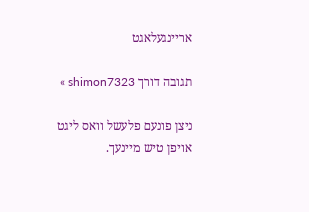אריינגעלאגט

תגובה דורך shimon7323 »

ניצן פונעם פלעשל וואס ליגט אויפן טיש מיינעך.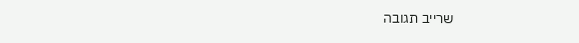שרייב תגובה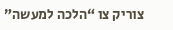צוריק צו “הלכה למעשה”